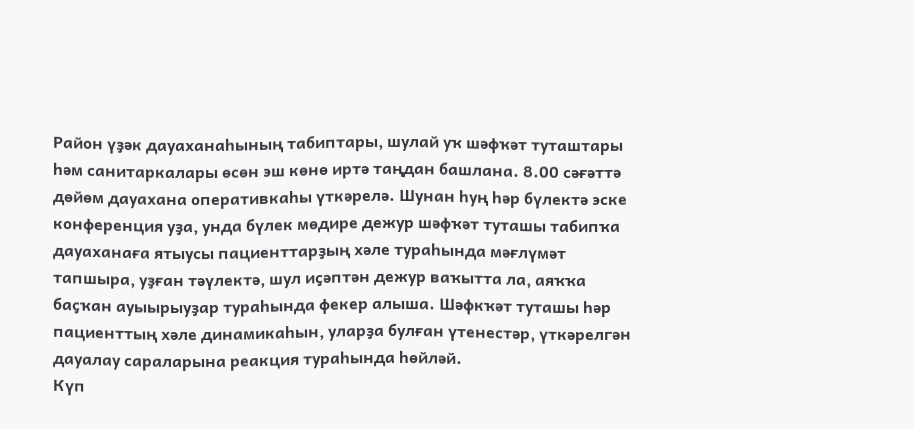Район үҙәк дауаханаһының табиптары, шулай уҡ шәфҡәт туташтары һәм санитаркалары өсөн эш көнө иртә таңдан башлана. 8.00 сәғәттә дөйөм дауахана оперативкаһы үткәрелә. Шунан һуң һәр бүлектә эске конференция уҙа, унда бүлек мөдире дежур шәфҡәт туташы табипҡа дауаханаға ятыусы пациенттарҙың хәле тураһында мәғлүмәт тапшыра, уҙған тәүлектә, шул иҫәптән дежур ваҡытта ла, аяҡҡа баҫҡан ауыырыуҙар тураһында фекер алыша. Шәфкҡәт туташы hәр пациенттың хәле динамикаһын, уларҙа булған үтенестәр, үткәрелгән дауалау сараларына реакция тураһында һөйләй.
Күп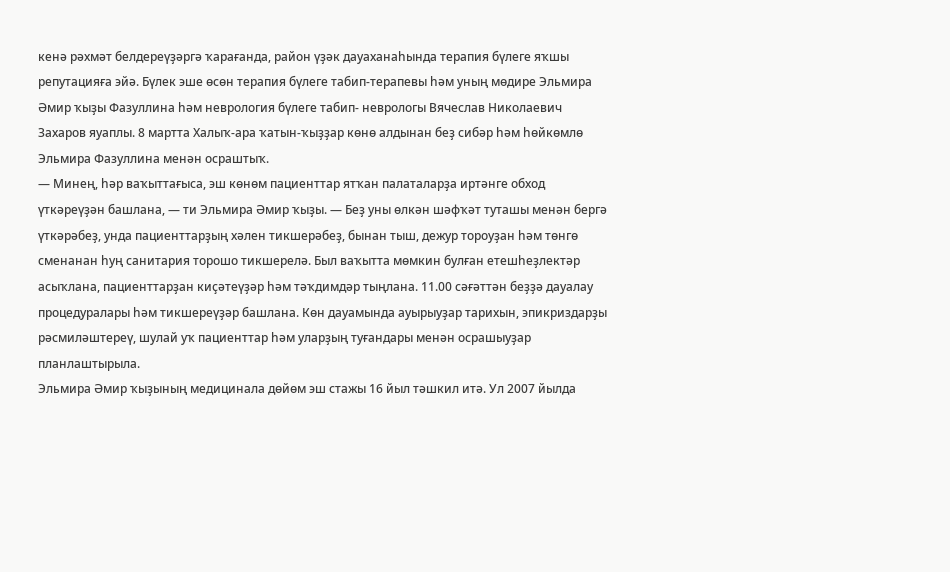кенә рәхмәт белдереүҙәргә ҡарағанда, район үҙәк дауаханаһында терапия бүлеге яҡшы репутацияға эйә. Бүлек эше өсөн терапия бүлеге табип-терапевы hәм уның мөдире Эльмира Әмир ҡыҙы Фазуллина hәм неврология бүлеге табип- неврологы Вячеслав Николаевич Захаров яуаплы. 8 мартта Халыҡ-ара ҡатын-ҡыҙҙар көнө алдынан беҙ сибәр hәм һөйкөмлө Эльмира Фазуллина менән осраштыҡ.
— Минең, hәр ваҡыттағыса, эш көнөм пациенттар ятҡан палаталарҙа иртәнге обход үткәреүҙән башлана, — ти Эльмира Әмир ҡыҙы. — Беҙ уны өлкән шәфҡәт туташы менән бергә үткәрәбеҙ, унда пациенттарҙың хәлен тикшерәбеҙ, бынан тыш, дежур тороуҙан hәм төнгө сменанан һуң санитария торошо тикшерелә. Был ваҡытта мөмкин булған етешһеҙлектәр асыҡлана, пациенттарҙан киҫәтеүҙәр hәм тәҡдимдәр тыңлана. 11.00 сәғәттән беҙҙә дауалау процедуралары hәм тикшереүҙәр башлана. Көн дауамында ауырыуҙар тарихын, эпикриздарҙы рәсмиләштереү, шулай уҡ пациенттар hәм уларҙың туғандары менән осрашыуҙар планлаштырыла.
Эльмира Әмир ҡыҙының медицинала дөйөм эш стажы 16 йыл тәшкил итә. Ул 2007 йылда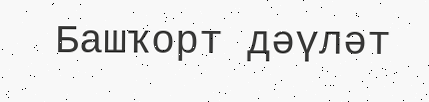Башҡорт дәүләт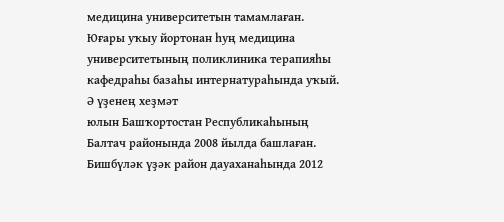медицина университетын тамамлаған. Юғары уҡыу йортонан һуң медицина университетының поликлиника терапияһы кафедраһы базаһы интернатураһында уҡый. Ә үҙенең хеҙмәт
юлын Башҡортостан Республикаһының Балтач районында 2008 йылда башлаған. Бишбүләк үҙәк район дауаханаһында 2012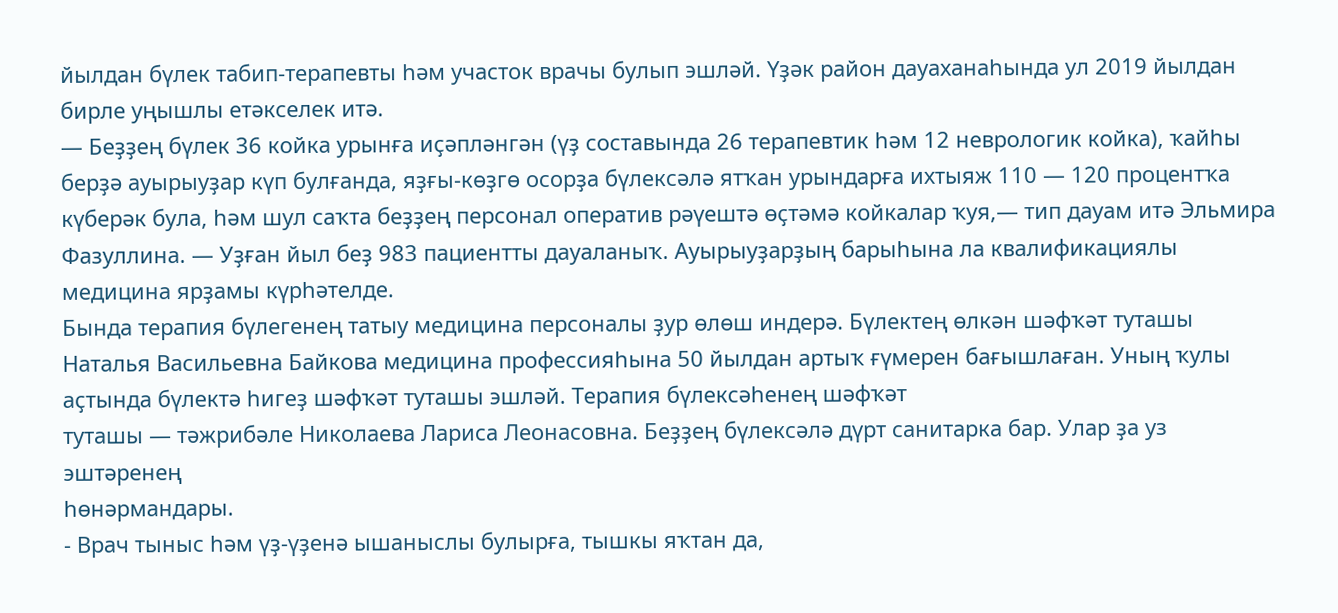йылдан бүлек табип-терапевты hәм участок врачы булып эшләй. Yҙәк район дауаханаһында ул 2019 йылдан бирле уңышлы етәкселек итә.
— Беҙҙең бүлек 36 койка урынға иҫәпләнгән (үҙ составында 26 терапевтик hәм 12 неврологик койка), ҡайһы берҙә ауырыуҙар күп булғанда, яҙғы-көҙгө осорҙа бүлексәлә ятҡан урындарға ихтыяж 110 — 120 процентҡа күберәк була, hәм шул саҡта беҙҙең персонал оператив рәүештә өҫтәмә койкалар ҡуя,— тип дауам итә Эльмира Фазуллина. — Уҙған йыл беҙ 983 пациентты дауаланыҡ. Ауырыуҙарҙың барыһына ла квалификациялы медицина ярҙамы күрһәтелде.
Бында терапия бүлегенең татыу медицина персоналы ҙур өлөш индерә. Бүлектең өлкән шәфҡәт туташы Наталья Васильевна Байкова медицина профессияһына 50 йылдан артыҡ ғүмерен бағышлаған. Уның ҡулы аҫтында бүлектә һигеҙ шәфҡәт туташы эшләй. Терапия бүлексәһенең шәфҡәт
туташы — тәжрибәле Николаева Лариса Леонасовна. Беҙҙең бүлексәлә дүрт санитарка бар. Улар ҙа yз эштәренең
һөнәрмандары.
- Врач тыныс hәм үҙ-үҙенә ышаныслы булырға, тышкы яҡтан да,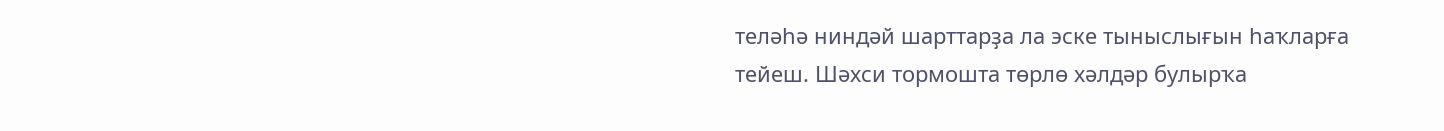теләһә ниндәй шарттарҙа ла эске тыныслығын һаҡларға тейеш. Шәхси тормошта төрлө хәлдәр булырҡа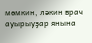мөмкин, ләкин врач ауырыуҙар янына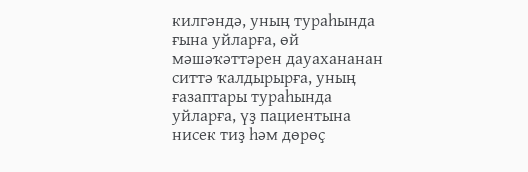килгәндә, уның тураһында ғына уйларға, өй мәшәҡәттәрен дауахананан ситтә ҡалдырырға, уның ғазаптары тураһында уйларға, үҙ пациентына нисек тиҙ hәм дөрөҫ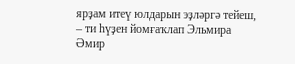ярҙам итeү юлдарын эҙләргә тейеш, – ти һүҙен йомғаҡлап Эльмира Әмир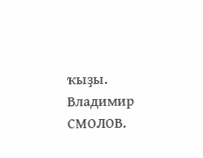ҡыҙы.
Владимир СМОЛОВ.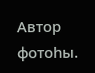Автор фотоһы.